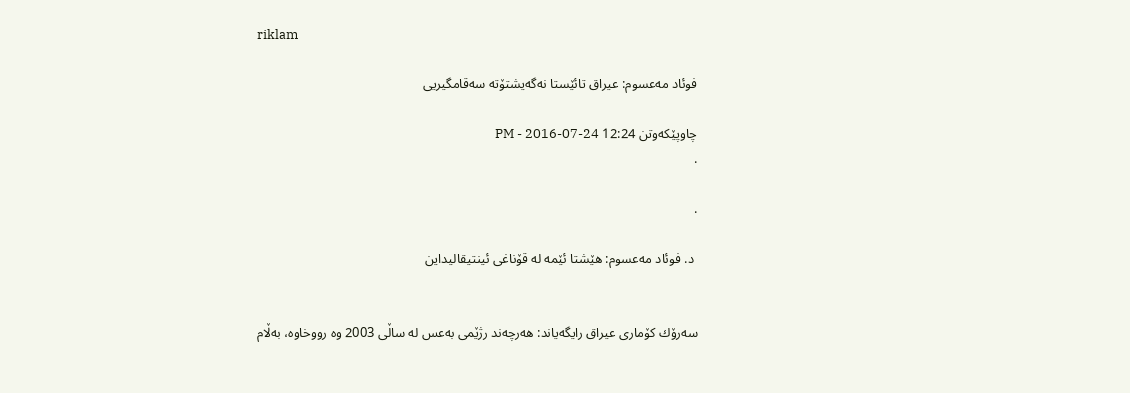riklam

فوئاد مه‌عسوم: عیراق تائێستا نه‌گه‌یشتۆته‌ سه‌قامگیریی

چاوپێکەوتن 12:24 PM - 2016-07-24
.

.

 د. فوئاد مه‌عسوم: هێشتا ئێمه‌ له‌ قۆناغی ئینتیقالیداین


سه‌رۆك كۆماری عیراق رایگه‌یاند: هه‌رچه‌ند رژێمی به‌عس له‌ ساڵی 2003 وه‌ رووخاوه‌، به‌ڵام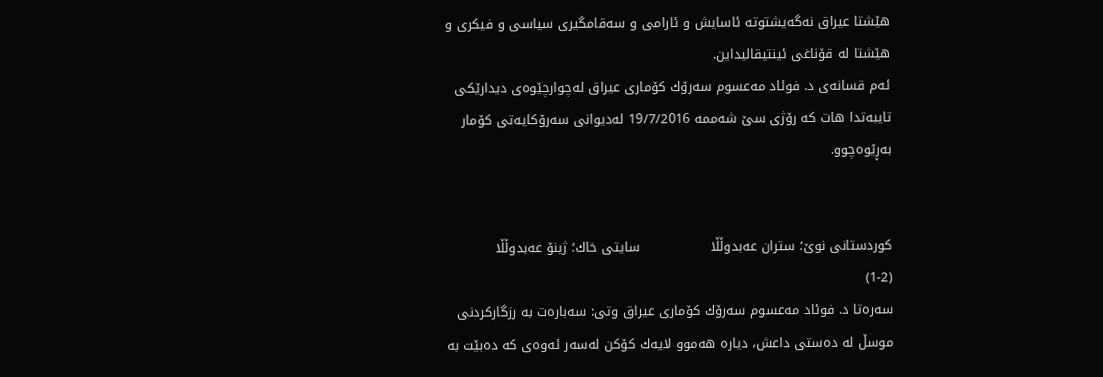هێشتا عیراق نه‌گه‌یشتوته‌ ئاسایش و ئارامی و سه‌قامگیری سیاسی و فیكری و هێشتا له‌ قۆناغی ئینتیقالیداین.
ئه‌م قسانه‌ی د. فوئاد مه‌عسوم سه‌رۆك كۆماری عیراق له‌چوارچێوه‌ی دیدارێكی تایبه‌تدا هات كه‌ رۆژی سێ شه‌ممه‌ 19/7/2016 له‌دیوانی سه‌رۆكایه‌تی كۆمار به‌ڕێوه‌چوو.


كوردستانی نوێ؛ ستران عه‌بدوڵڵا                سایتی خاك؛ ژینۆ عه‌بدوڵڵا
(1-2)
سه‌ره‌تا د. فوئاد مه‌عسوم سه‌رۆك كۆماری عیراق وتی: سه‌باره‌ت به‌ رزگاركردنی موسڵ له‌ ده‌ستی داعش، دیاره‌ هه‌موو لایه‌ك كۆكن له‌سه‌ر ئه‌وه‌ی كه‌ ده‌بێت به‌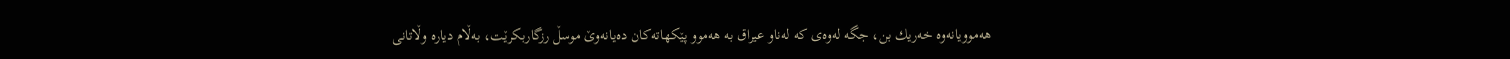هه‌موویانه‌وه‌ خه‌ریك بن، جگه‌ له‌وه‌ی كه‌ له‌ناو عیراق به‌ هه‌موو پێكهاته‌كان ده‌یانه‌وێ موسڵ رزگاربكرێت، به‌ڵام دیاره‌ وڵاتانی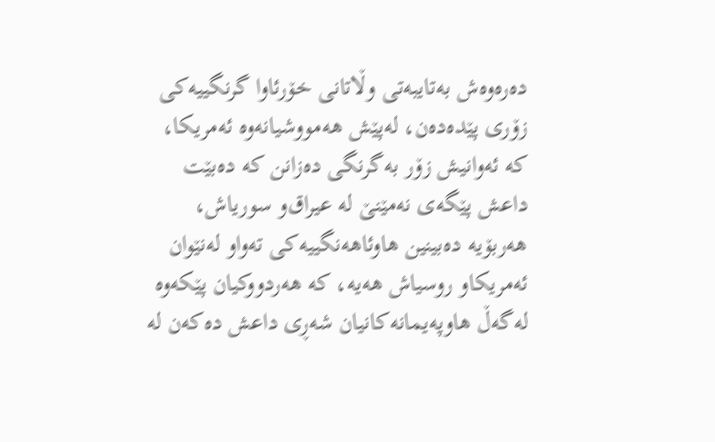ده‌ره‌وه‌ش به‌تایبه‌تی وڵاتانی خۆرئاوا گرنگییه‌كی زۆری پێده‌ده‌ن، له‌پێش هه‌مووشیانه‌وه‌ ئه‌مریكا، كه‌ ئه‌وانیش زۆر به‌گرنگی ده‌زانن كه‌ ده‌بێت داعش پێگه‌ی نه‌مێنێ له‌ عیراق‌و سوریاش، هه‌ربۆیه‌ ده‌بینین هاوئاهه‌نگییه‌كی ته‌واو له‌نێوان ئه‌مریكاو روسیاش هه‌یه‌، كه‌ هه‌ردووكیان پێكه‌وه‌ له‌گه‌ڵ هاوپه‌یمانه‌كانیان شه‌ڕی داعش ده‌كه‌ن له‌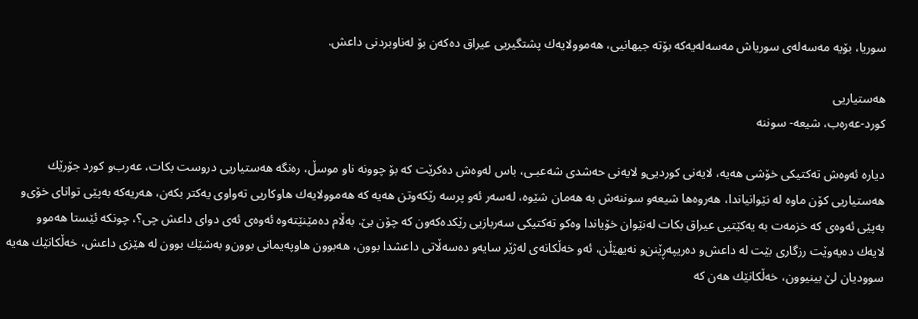سوریا، بۆیه‌ مه‌سه‌له‌ی سوریاش مه‌سه‌له‌یه‌كه‌ بۆته‌ جیهانیی، هه‌موولایه‌ك پشتگیریی عیراق ده‌كه‌ن بۆ له‌ناوبردنی داعش.

هه‌ستیاریی
كورد-عه‌ره‌ب، شیعه‌- سوننه‌

دیاره‌ ئه‌وه‌ش ته‌كتیكی خۆشی هه‌یه‌، لایه‌نی كوردیی‌و لایه‌نی حه‌شدی شه‌عبـی، باس له‌وه‌ش ده‌كرێت كه‌ بۆ چوونه‌ ناو موسڵ، ره‌نگه‌ هه‌ستیاریی دروست بكات، عه‌رب‌و كورد جۆرێك هه‌ستیاریی كۆن ماوه‌ له‌ نێوانیاندا، هه‌روه‌ها شیعه‌و سوننه‌ش به‌ هه‌مان شێوه‌، له‌سه‌ر ئه‌و پرسه‌ رێكه‌وتن هه‌یه‌ كه‌ هه‌موولایه‌ك هاوكاریی ته‌واوی یه‌كتر بكه‌ن، هه‌ریه‌كه‌ به‌پێی توانای خۆی‌و به‌پێی ئه‌وه‌ی كه‌ خزمه‌ت به‌ یه‌كێتیی عیراق بكات له‌نێوان خۆیاندا وه‌كو ته‌كتیكی سه‌ربازیی رێكده‌كه‌ون كه‌ چۆن بێ. به‌ڵام ده‌مێنێته‌وه‌ ئه‌وه‌ی ئه‌ی دوای داعش چی؟، چونكه‌ ئێستا هه‌موو لایه‌ك ده‌یه‌وێت رزگاری بێت له‌ داعش‌و ده‌ریپه‌ڕێنن‌و نه‌یهێڵن، ئه‌و خه‌ڵكانه‌ی له‌ژێر سایه‌و ده‌سه‌ڵاتی داعشدا بوون، هه‌بوون هاوپه‌یمانی بوون‌و به‌شێك بوون له‌ هێزی داعش، خه‌ڵكانێك هه‌یه‌ سوودیان لێ بینیوون، خه‌ڵكانێك هه‌ن كه‌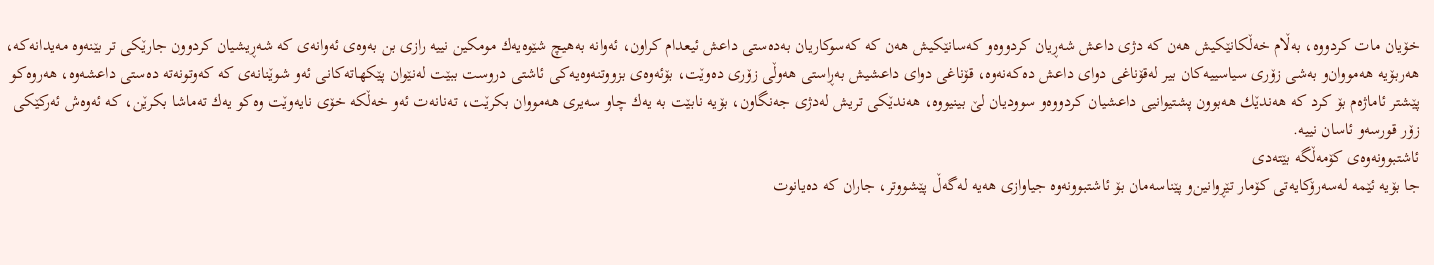خۆیان مات كردووه‌، به‌ڵام خه‌ڵكانێكیش هه‌ن كه‌ دژی داعش شه‌ڕیان كردووه‌و كه‌سانێكیش هه‌ن كه‌ كه‌سوكاریان به‌ده‌ستی داعش ئیعدام كراون، ئه‌وانه‌ به‌هیچ شێوه‌یه‌ك مومكین نییه‌ رازی بن به‌وه‌ی ئه‌وانه‌ی كه‌ شه‌ڕیشیان كردوون جارێكی تر بێنه‌وه‌ مه‌یدانه‌كه‌، هه‌ربۆیه‌ هه‌مووان‌و به‌شی زۆری سیاسییه‌كان بیر له‌قۆناغی دوای داعش ده‌كه‌نه‌وه‌، قۆناغی دوای داعشیش به‌ڕاستی هه‌وڵی زۆری ده‌وێت، بۆئه‌وه‌ی بزووتنه‌وه‌یه‌كی ئاشتی دروست ببێت له‌نێوان پێكهاته‌كانی ئه‌و شوێنانه‌ی كه‌ كه‌وتونه‌ته‌ ده‌ستی داعشه‌وه‌، هه‌روه‌كو پێشتر ئاماژه‌م بۆ كرد كه‌ هه‌ندێك هه‌بوون پشتیوانیی داعشیان كردووه‌و سوودیان لێ بینیووه‌، هه‌ندێكی تریش له‌دژی جه‌نگاون، بۆیه‌ نابێت به‌ یه‌ك چاو سه‌یری هه‌مووان بكرێت، ته‌نانه‌ت ئه‌و خه‌ڵكه‌ خۆی نایه‌وێت وه‌كو یه‌ك ته‌ماشا بكرێن، كه‌ ئه‌وه‌ش ئه‌ركێكی زۆر قورسه‌و ئاسان نییه‌.
ئاشتبوونه‌وه‌ی كۆمه‌ڵگه‌ بێته‌دی
جا بۆیه‌ ئێمه‌ له‌سه‌رۆكایه‌تی كۆمار تێڕوانین‌و پێناسه‌مان بۆ ئاشتبوونه‌وه‌ جیاوازی هه‌یه‌ له‌گه‌ڵ پێشووتر، جاران كه‌ ده‌یانوت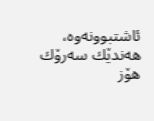ئاشتبوونه‌وه‌، هه‌ندێك سه‌رۆك هۆز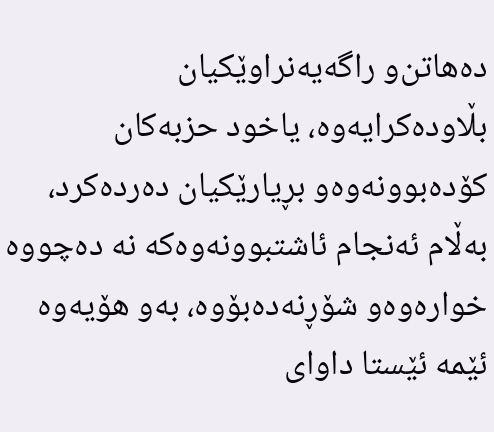ده‌هاتن‌و راگه‌یه‌نراوێكیان بڵاوده‌كرایه‌وه‌، یاخود حزبه‌كان كۆده‌بوونه‌وه‌و بڕیارێكیان ده‌رده‌كرد، به‌ڵام ئه‌نجام ئاشتبوونه‌وه‌كه‌ نه‌ ده‌چووه‌ خواره‌وه‌و شۆڕنه‌ده‌بۆوه‌، به‌و هۆیه‌وه‌ ئێمه‌ ئێستا داوای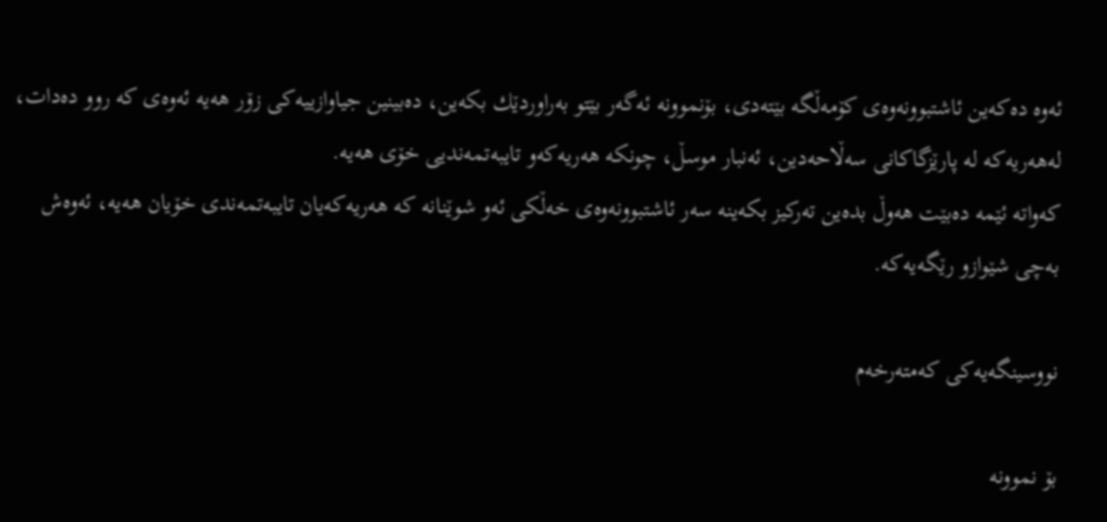ئه‌وه‌ ده‌كه‌ین ئاشتبوونه‌وه‌ی كۆمه‌ڵگه‌ بێته‌دی، بۆنموونه‌ ئه‌گه‌ر بێتو به‌راوردێك بكه‌ین، ده‌بینین جیاوازییه‌كی زۆر هه‌یه‌ ئه‌وه‌ی كه‌ روو ده‌دات،  له‌هه‌ریه‌كه‌ له‌ پارێزگاكانی سه‌ڵاحه‌دین، ئه‌نبار موسڵ، چونكه‌ هه‌ریه‌كه‌و تایبه‌تمه‌ندیی خۆی هه‌یه‌.
كه‌واته‌ ئێمه‌ ده‌بێت هه‌وڵ بده‌ین ته‌ركیز بكه‌ینه‌ سه‌ر ئاشتبوونه‌وه‌ی خه‌ڵكی ئه‌و شوێنانه‌ كه‌ هه‌ریه‌كه‌یان تایبه‌تمه‌ندی خۆیان هه‌یه‌، ئه‌وه‌ش به‌چی شێوازو رێگه‌یه‌كه‌.

نووسینگه‌یه‌كی كه‌مته‌رخه‌م

بۆ نموونه‌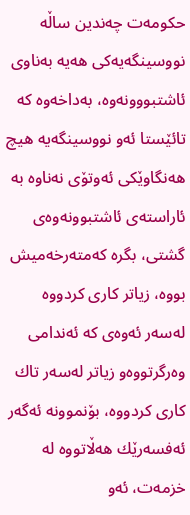حكومه‌ت چه‌ندین ساڵه‌ نووسینگه‌یه‌كی هه‌یه‌ به‌ناوی ئاشتبووونه‌وه‌، به‌داخه‌وه‌ كه‌ تائێستا ئه‌و نووسینگه‌یه‌ هیچ هه‌نگاوێكی ئه‌وتۆی نه‌ناوه‌ به‌ ئاراسته‌ی ئاشتبوونه‌وه‌ی گشتی، بگره‌ كه‌مته‌رخه‌میش بووه‌، زیاتر كاری كردووه‌ له‌سه‌ر ئه‌وه‌ی كه‌ ئه‌ندامی وه‌رگرتووه‌و زیاتر له‌سه‌ر تاك كاری كردووه‌، بۆنموونه‌ ئه‌گه‌ر ئه‌فسه‌رێك هه‌ڵاتووه‌ له‌ خزمه‌ت، ئه‌و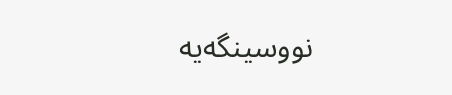نووسینگه‌یه‌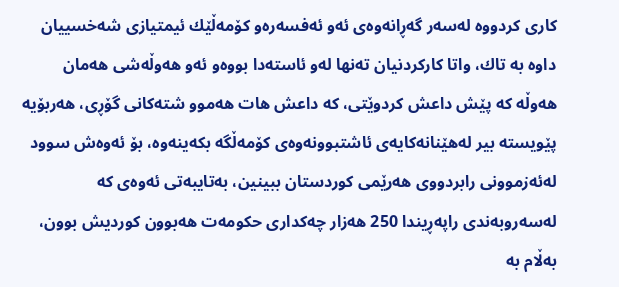كاری كردووه‌ له‌سه‌ر گه‌ڕانه‌وه‌ی ئه‌و ئه‌فسه‌ره‌و كۆمه‌ڵێك ئیمتیازی شه‌خسییان داوه‌ به‌ تاك، واتا كاركردنیان ته‌نها له‌و ئاسته‌دا بووه‌و ئه‌و هه‌وڵه‌شی هه‌مان هه‌وڵه‌ كه‌ پێش داعش كردوێتی، كه‌ داعش هات هه‌موو شته‌كانی گۆڕی، هه‌ربۆیه‌ پێویسته‌ بیر له‌هێنانه‌كایه‌ی ئاشتبوونه‌وه‌ی كۆمه‌ڵگه‌ بكه‌ینه‌وه‌، بۆ ئه‌وه‌ش سوود له‌ئه‌زموونی رابردووی هه‌رێمی كوردستان ببینین، به‌تایبه‌تی ئه‌وه‌ی كه‌ له‌سه‌روبه‌ندی راپه‌ڕیندا 250 هه‌زار چه‌كداری حكومه‌ت هه‌بوون كوردیش بوون، به‌ڵام به‌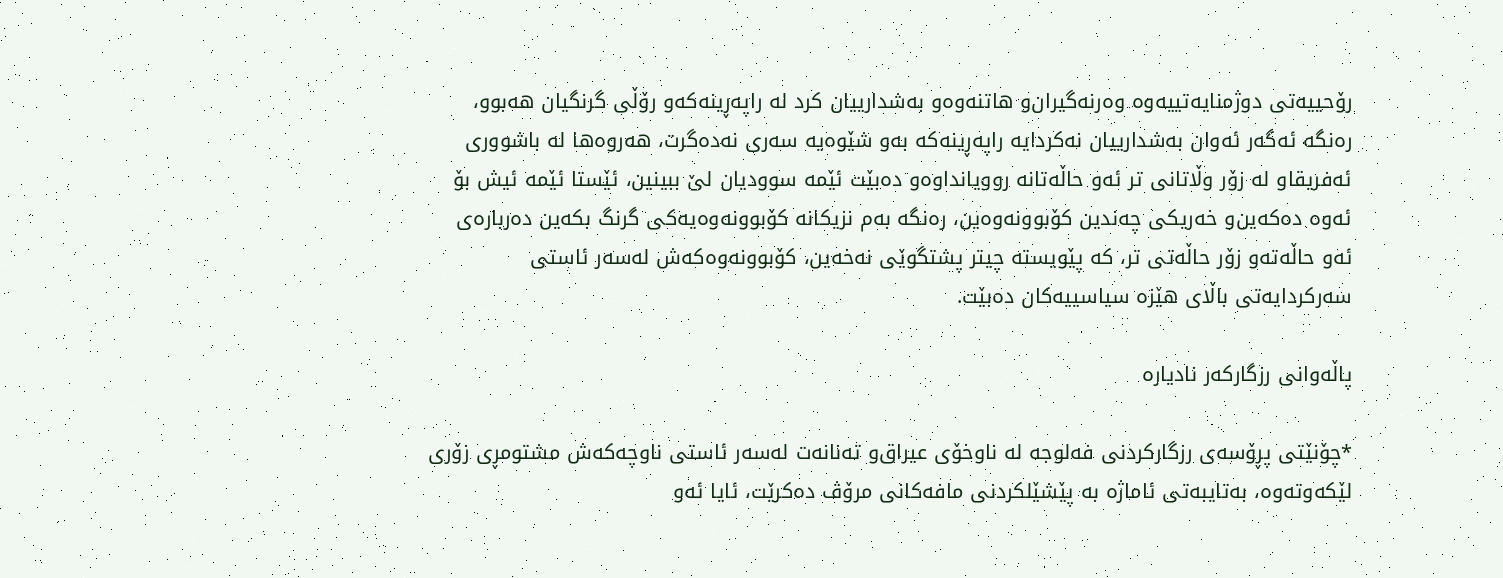رۆحییه‌تی دوژمنایه‌تییه‌وه‌ وه‌رنه‌گیران‌و هاتنه‌وه‌و به‌شدارییان كرد له‌ راپه‌ڕینه‌كه‌و رۆڵی گرنگیان هه‌بوو، ره‌نگه‌ ئه‌گه‌ر ئه‌وان به‌شدارییان نه‌كردایه‌ راپه‌ڕینه‌كه‌ به‌و شێوه‌یه‌ سه‌ری نه‌ده‌گرت، هه‌روه‌ها له‌ باشووری ئه‌فریقاو له‌ زۆر وڵاتانی تر ئه‌و حاڵه‌تانه‌ روویانداوه‌و ده‌بێت ئێمه‌ سوودیان لێ ببینین، ئێستا ئێمه‌ ئیش بۆ ئه‌وه‌ ده‌كه‌ین‌و خه‌ریكی چه‌ندین كۆبوونه‌وه‌ین، ره‌نگه‌ به‌م نزیكانه‌ كۆبوونه‌وه‌یه‌كی گرنگ بكه‌ین ده‌رباره‌ی ئه‌و حاڵه‌ته‌و زۆر حاڵه‌تی تر، كه‌ پێویسته‌ چیتر پشتگوێی نه‌خه‌ین، كۆبوونه‌وه‌كه‌ش له‌سه‌ر ئاستی سه‌ركردایه‌تی باڵای هێزه‌ سیاسییه‌كان ده‌بێت.

پاڵه‌وانی رزگاركه‌ر نادیاره‌

*چۆنێتی پڕۆسه‌ی رزگاركردنی فه‌لوجه‌ له‌ ناوخۆی عیراق‌و ته‌نانه‌ت له‌سه‌ر ئاستی ناوچه‌كه‌ش مشتومڕی زۆری لێكه‌وته‌وه‌، به‌تایبه‌تی ئاماژه‌ به‌ پێشێلكردنی مافه‌كانی مرۆڤ ده‌كرێت، ئایا ئه‌و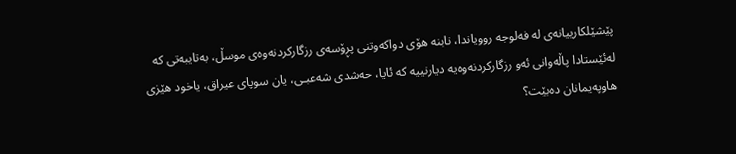پێشێلكارییانه‌ی له‌ فه‌لوجه‌ روویاندا، نابنه‌ هۆی دواكه‌وتنی پڕۆسه‌ی رزگاركردنه‌وه‌ی موسڵ، به‌تایبه‌تی كه‌ له‌ئێستادا پاڵه‌وانی ئه‌و رزگاركردنه‌وه‌یه‌ دیارنییه‌ كه‌ ئایا، حه‌شدی شه‌عبـی، یان سوپای عیراق، یاخود هێزی هاوپه‌یمانان ده‌بێت؟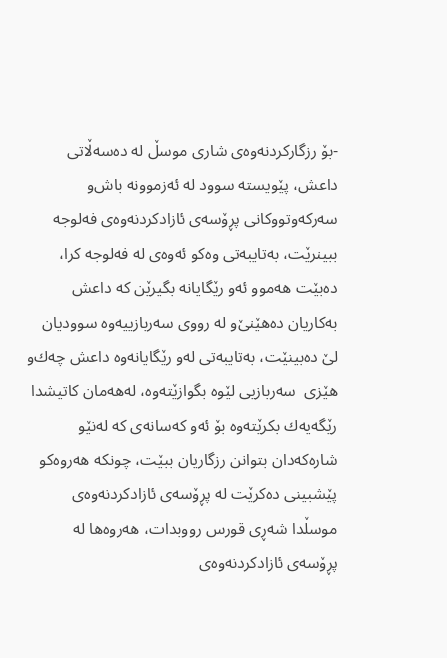-بۆ رزگاركردنه‌وه‌ی شاری موسڵ له‌ ده‌سه‌ڵاتی داعش، پێویسته‌ سوود له‌ ئه‌زموونه‌ باش‌و سه‌ركه‌وتووكانی پڕۆسه‌ی ئازادكردنه‌وه‌ی فه‌لوجه‌ ببینرێت، به‌تایبه‌تی وه‌كو ئه‌وه‌ی له‌ فه‌لوجه‌ كرا، ده‌بێت هه‌موو ئه‌و رێگایانه‌ بگیرێن كه‌ داعش به‌كاریان ده‌هێنێ‌و له‌ رووی سه‌ربازییه‌وه‌ سوودیان لێ ده‌بینێت، به‌تایبه‌تی له‌و رێگایانه‌وه‌ داعش چه‌ك‌و هێزی  سه‌ربازیی لێوه‌ بگوازێته‌وه‌، له‌هه‌مان كاتیشدا رێگه‌یه‌ك بكرێته‌وه‌ بۆ ئه‌و كه‌سانه‌ی كه‌ له‌نێو شاره‌كه‌دان بتوانن رزگاریان ببێت، چونكه‌ هه‌روه‌كو پێشبینی ده‌كرێت له‌ پڕۆسه‌ی ئازادكردنه‌وه‌ی موسڵدا شه‌ڕی قورس رووبدات، هه‌روه‌ها له‌ پڕۆسه‌ی ئازادكردنه‌وه‌ی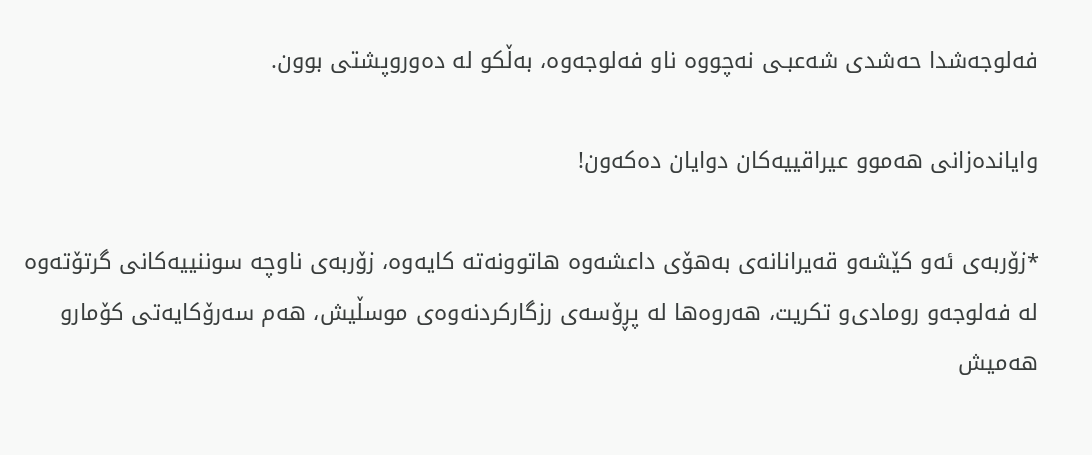فه‌لوجه‌شدا حه‌شدی شه‌عبـی نه‌چووه‌ ناو فه‌لوجه‌وه‌، به‌ڵكو له‌ ده‌وروپشتی بوون.

وایانده‌زانی هه‌موو عیراقییه‌كان دوایان ده‌كه‌ون!

*زۆربه‌ی ئه‌و كێشه‌و قه‌یرانانه‌ی به‌هۆی داعشه‌وه‌ هاتوونه‌ته‌ كایه‌وه‌، زۆربه‌ی ناوچه‌ سوننییه‌كانی گرتۆته‌وه‌ له‌ فه‌لوجه‌و رومادی‌و تكریت، هه‌روه‌ها له‌ پڕۆسه‌ی رزگاركردنه‌وه‌ی موسڵیش، هه‌م سه‌رۆكایه‌تی كۆمارو هه‌میش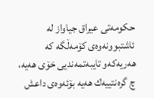حكومه‌تی عیراق جیاواز له‌ ئاشتبوونه‌وه‌ی كۆمه‌ڵگه‌ كه‌ هه‌ریه‌كه‌و تایبه‌تمه‌ندیی خۆی هه‌یه‌، چ گره‌نتییه‌ك هه‌یه‌ بۆئه‌وه‌ی داعش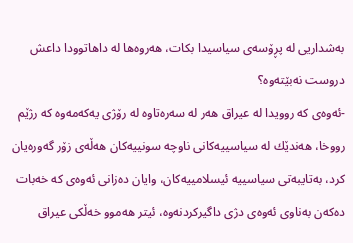به‌شداریی له‌ پڕۆسه‌ی سیاسیدا بكات، هه‌روه‌ها له‌ داهاتوودا داعش دروست نه‌بێته‌وه‌؟
-ئه‌وه‌ی كه‌ روویدا له‌ عیراق هه‌ر له‌ سه‌ره‌تاوه‌ له‌ رۆژی یه‌كه‌مه‌وه‌ كه‌ رژێم رووخا، هه‌ندێك له‌ سیاسییه‌كانی ناوچه‌ سونییه‌كان هه‌ڵه‌ی زۆر گه‌وره‌یان كرد، به‌تایبه‌تی سیاسییه‌ ئیسلامییه‌كان، وایان ده‌زانی ئه‌وه‌ی كه‌ خه‌بات ده‌كه‌ن به‌ناوی ئه‌وه‌ی دژی داگیركردنه‌وه‌، ئیتر هه‌موو خه‌ڵكی عیراق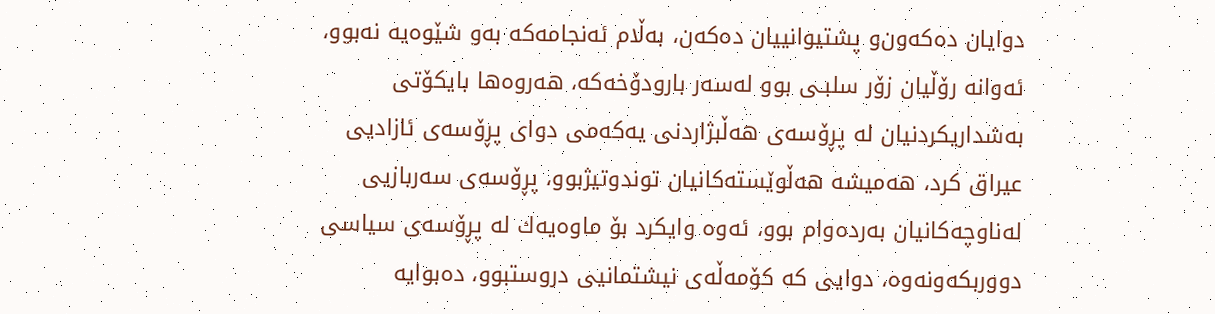دوایان ده‌كه‌ون‌و پشتیوانییان ده‌كه‌ن، به‌ڵام ئه‌نجامه‌كه‌ به‌و شێوه‌یه‌ نه‌بوو، ئه‌وانه‌ رۆڵیان زۆر سلبـی بوو له‌سه‌ر بارودۆخه‌كه‌، هه‌روه‌ها بایكۆتی به‌شداریكردنیان له‌ پڕۆسه‌ی هه‌ڵبژاردنی یه‌كه‌می دوای پڕۆسه‌ی ئازادیی عیراق كرد، هه‌میشه‌ هه‌ڵوێسته‌كانیان توندوتیژبوو، پڕۆسه‌ی سه‌ربازیی له‌ناوچه‌كانیان به‌رده‌وام بوو، ئه‌وه‌ وایكرد بۆ ماوه‌یه‌ك له‌ پڕۆسه‌ی سیاسی دووربكه‌ونه‌وه‌، دوایی كه‌ كۆمه‌ڵه‌ی نیشتمانیی دروستبوو، ده‌بوایه‌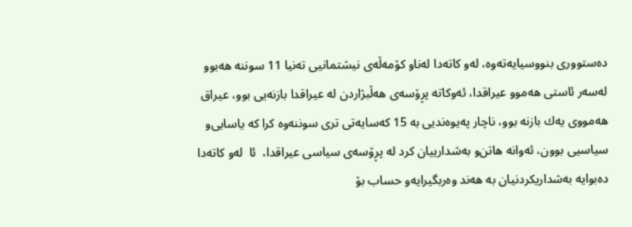ده‌ستووری بنووسیایه‌ته‌وه‌، له‌و كاته‌دا له‌ناو كۆمه‌ڵه‌ی نیشتمانیی ته‌نیا 11 سوننه‌ هه‌بوو له‌سه‌ر ئاستی هه‌موو عیراقدا، ئه‌وكاته‌ پڕۆسه‌ی هه‌ڵبژاردن له‌ عیراقدا بازنه‌یی بوو، عیراق هه‌مووی یه‌ك بازنه‌ بوو، ناچار په‌یوه‌ندیی به‌ 15 كه‌سایه‌تی تری سوننه‌وه‌ كرا كه‌ یاسایی‌و سیاسیی بوون، ئه‌وانه‌ هاتن‌و به‌شدارییان كرد له‌ پڕۆسه‌ی سیاسی عیراقدا،  ئا  له‌و كاته‌دا ده‌بوایه‌ به‌شداریكردنیان به‌ هه‌ند وه‌ربگیرایه‌و حساب بۆ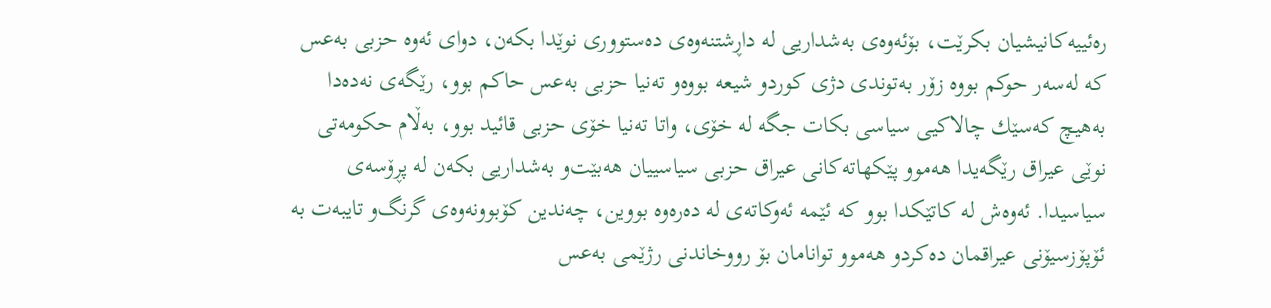ره‌ئییه‌كانیشیان بكرێت، بۆئه‌وه‌ی به‌شداریی له‌ داڕشتنه‌وه‌ی ده‌ستووری نوێدا بكه‌ن، دوای ئه‌وه‌ حزبی به‌عس كه‌ له‌سه‌ر حوكم بووه‌ زۆر به‌توندی دژی كوردو شیعه‌ بووه‌و ته‌نیا حزبی به‌عس حاكم بوو، رێگه‌ی نه‌ده‌دا به‌هیچ كه‌سێك چالاكیی سیاسی بكات جگه‌ له‌ خۆی، واتا ته‌نیا خۆی حزبی قائید بوو، به‌ڵام حكومه‌تی نوێی عیراق رێگه‌یدا هه‌موو پێكهاته‌كانی عیراق حزبی سیاسییان هه‌بێت‌و به‌شداریی بكه‌ن له‌ پڕۆسه‌ی سیاسیدا. ئه‌وه‌ش له‌ كاتێكدا بوو كه‌ ئێمه‌ ئه‌وكاته‌ی له‌ ده‌ره‌وه‌ بووین، چه‌ندین كۆبوونه‌وه‌ی گرنگ‌و تایبه‌ت به‌ ئۆپۆزسیۆنی عیراقمان ده‌كردو هه‌موو توانامان بۆ رووخاندنی رژێمی به‌عس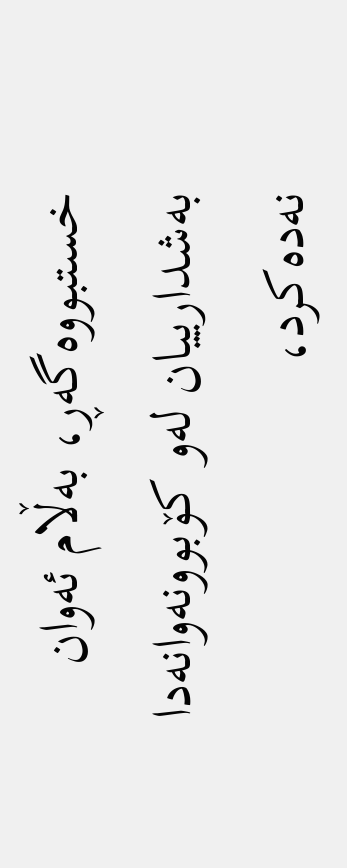خستبووه‌گه‌ڕ، به‌ڵام ئه‌وان به‌شدارییان له‌و كۆبوونه‌وانه‌دا نه‌ده‌كرد،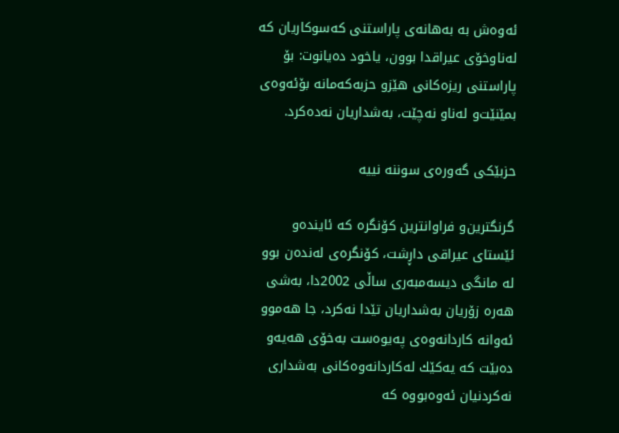ئه‌وه‌ش به‌ به‌هانه‌ی پاراستنی كه‌سوكاریان كه‌ له‌ناوخۆی عیراقدا بوون، یاخود ده‌یانوت: بۆ پاراستنی ریزه‌كانی هێزو حزبه‌كه‌مانه‌ بۆئه‌وه‌ی بمێنێت‌و له‌ناو نه‌چێت، به‌شداریان نه‌ده‌كرد.

حزبێكی گه‌وره‌ی سوننه‌ نییه‌

گرنگترین‌و فراوانترین كۆنگره‌ كه‌ ئاینده‌و ئێستای عیراقی داڕشت، كۆنگره‌ی له‌نده‌ن بوو له‌ مانگی دیسه‌مبه‌ری ساڵی 2002دا، به‌شی هه‌ره‌ زۆریان به‌شداریان تێدا نه‌كرد، جا هه‌موو ئه‌وانه‌ كاردانه‌وه‌ی په‌یوه‌ست به‌خۆی هه‌یه‌و ده‌بێت كه‌ یه‌كێك له‌كاردانه‌وه‌كانی به‌شداری نه‌كردنیان ئه‌وه‌بووه‌ كه‌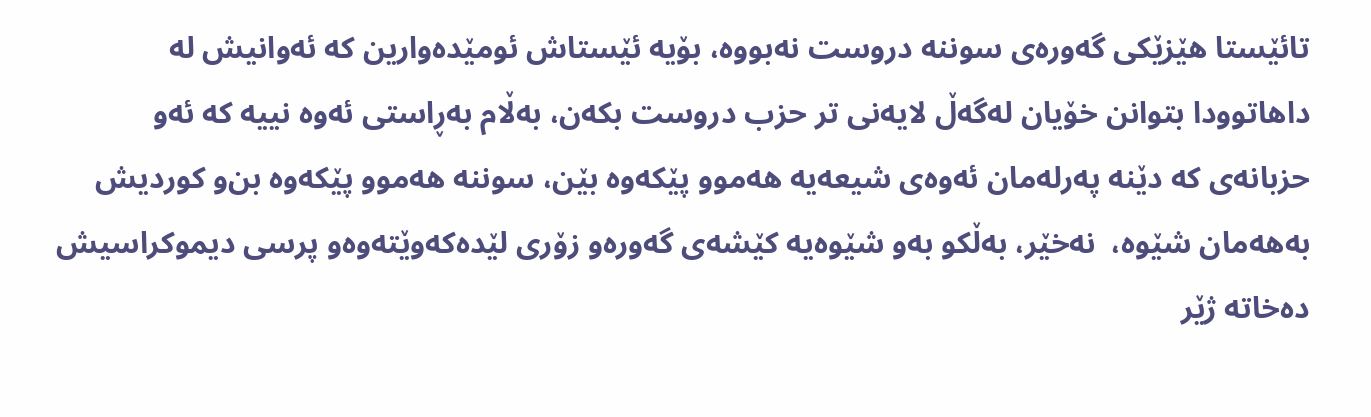تائێستا هێزێكی گه‌وره‌ی سوننه‌ دروست نه‌بووه‌، بۆیه‌ ئێستاش ئومێده‌وارین كه‌ ئه‌وانیش له‌ داهاتوودا بتوانن خۆیان له‌گه‌ڵ لایه‌نی تر حزب دروست بكه‌ن، به‌ڵام به‌ڕاستی ئه‌وه‌ نییه‌ كه‌ ئه‌و حزبانه‌ی كه‌ دێنه‌ په‌رله‌مان ئه‌وه‌ی شیعه‌یه‌ هه‌موو پێكه‌وه‌ بێن، سوننه‌ هه‌موو پێكه‌وه‌ بن‌و كوردیش به‌هه‌مان شێوه‌،  نه‌خێر، به‌ڵكو به‌و شێوه‌یه‌ كێشه‌ی گه‌وره‌و زۆری لێده‌كه‌وێته‌وه‌و پرسی دیموكراسیش ده‌خاته‌ ژێر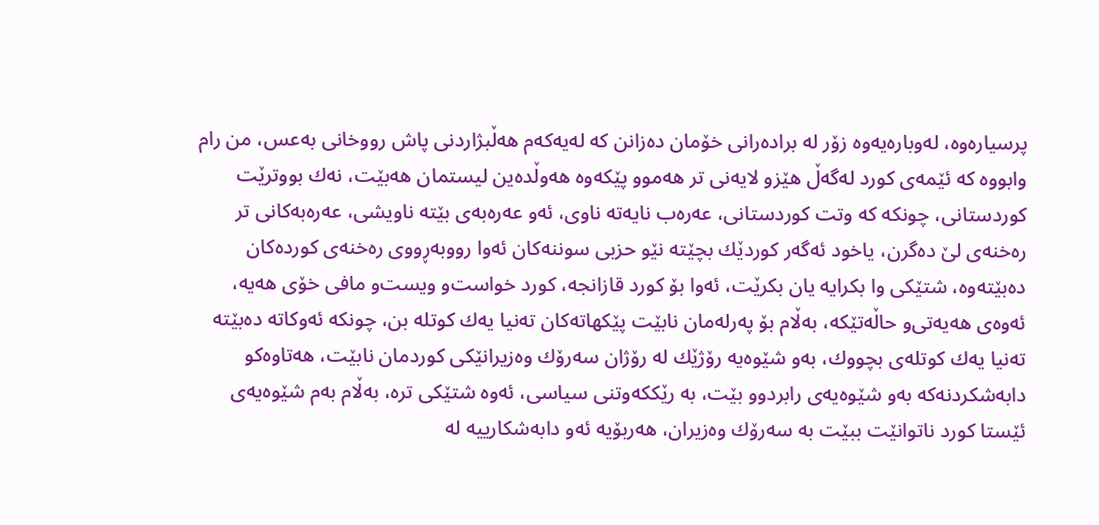پرسیاره‌وه‌، له‌وباره‌یه‌وه‌ زۆر له‌ براده‌رانی خۆمان ده‌زانن كه‌ له‌یه‌كه‌م هه‌ڵبژاردنی پاش رووخانی به‌عس، من رام وابووه‌ كه‌ ئێمه‌ی كورد له‌گه‌ڵ هێزو لایه‌نی تر هه‌موو پێكه‌وه‌ هه‌وڵده‌ین لیستمان هه‌بێت، نه‌ك بووترێت كوردستانی، چونكه‌ كه‌ وتت كوردستانی، عه‌ره‌ب نایه‌ته‌ ناوی، ئه‌و عه‌ره‌به‌ی بێته‌ ناویشی، عه‌ره‌به‌كانی تر ره‌خنه‌ی لێ ده‌گرن، یاخود ئه‌گه‌ر كوردێك بچێته‌ نێو حزبی سوننه‌كان ئه‌وا رووبه‌ڕووی ره‌خنه‌ی كورده‌كان ده‌بێته‌وه‌، شتێكی وا بكرایه‌ یان بكرێت، ئه‌وا بۆ كورد قازانجه‌، كورد خواست‌و ویست‌و مافی خۆی هه‌یه‌، ئه‌وه‌ی هه‌یه‌تی‌و حاڵه‌تێكه‌، به‌ڵام بۆ په‌رله‌مان نابێت پێكهاته‌كان ته‌نیا یه‌ك كوتله‌ بن، چونكه‌ ئه‌وكاته‌ ده‌بێته‌ ته‌نیا یه‌ك كوتله‌ی بچووك، به‌و شێوه‌یه‌ رۆژێك له‌ رۆژان سه‌رۆك وه‌زیرانێكی كوردمان نابێت، هه‌تاوه‌كو دابه‌شكردنه‌كه‌ به‌و شێوه‌یه‌ی رابردوو بێت، به‌ رێككه‌وتنی سیاسی، ئه‌وه‌ شتێكی تره‌، به‌ڵام به‌م شێوه‌یه‌ی ئێستا كورد ناتوانێت ببێت به‌ سه‌رۆك وه‌زیران، هه‌ربۆیه‌ ئه‌و دابه‌شكارییه‌ له‌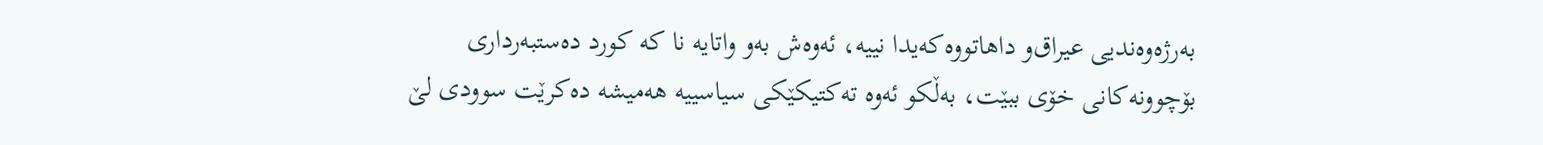به‌رژه‌وه‌ندیی عیراق‌و داهاتووه‌كه‌یدا نییه‌، ئه‌وه‌ش به‌و واتایه‌ نا كه‌ كورد ده‌ستبه‌رداری بۆچوونه‌كانی خۆی ببێت، به‌ڵكو ئه‌وه‌ ته‌كتیكێكی سیاسییه‌ هه‌میشه‌ ده‌كرێت سوودی لێ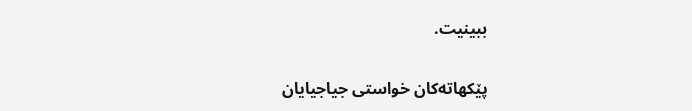ببینیت.

پێكهاته‌كان خواستی جیاجیایان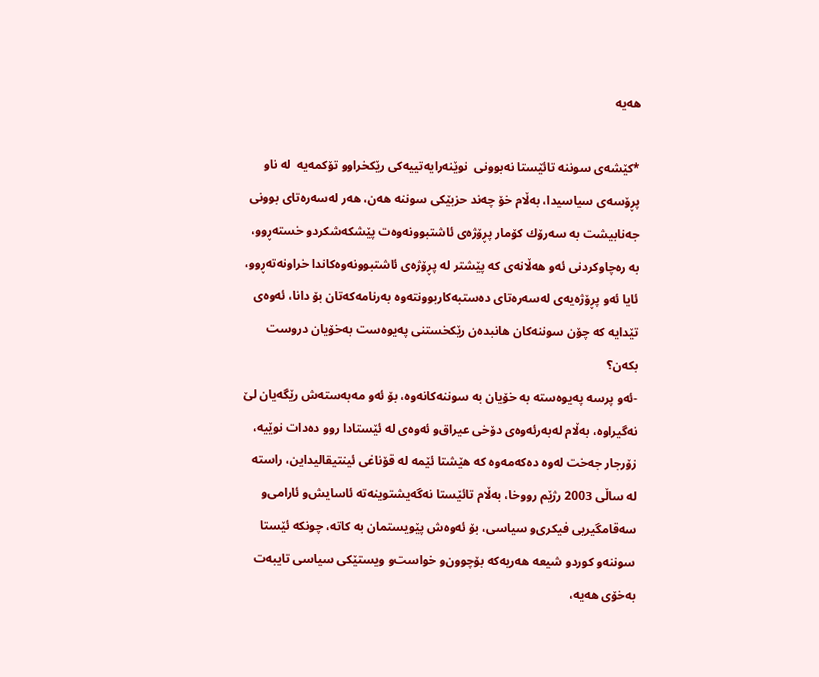هه‌یه‌

*كێشه‌ی سوننه‌ تائێستا نه‌بوونی  نوێنه‌رایه‌تییه‌كی رێكخراوو تۆكمه‌یه‌  له‌ ناو پڕۆسه‌ی سیاسیدا، به‌ڵام خۆ چه‌ند حزبێكی سوننه‌ هه‌ن، هه‌ر له‌سه‌ره‌تای بوونی جه‌نابیشت به‌ سه‌رۆك كۆمار پڕۆژه‌ی ئاشتبوونه‌وه‌ت پێشكه‌شكردو خسته‌ڕوو، به‌ ره‌چاوكردنی ئه‌و هه‌ڵانه‌ی كه‌ پێشتر له‌ پڕۆژه‌ی ئاشتبوونه‌وه‌كاندا خراونه‌ته‌ڕوو، ئایا ئه‌و پڕۆژه‌یه‌ی له‌سه‌ره‌تای ده‌ستبه‌كاربوونته‌وه‌ به‌رنامه‌كه‌تان بۆ دانا، ئه‌وه‌ی تێدایه‌ كه‌ چۆن سوننه‌كان هانبده‌ن رێكخستنی په‌یوه‌ست به‌خۆیان دروست بكه‌ن؟
-ئه‌و پرسه‌ په‌یوه‌سته‌ به‌ خۆیان به‌ سوننه‌كانه‌وه‌، بۆ ئه‌و مه‌به‌سته‌ش رێگه‌یان لێ نه‌گیراوه‌، به‌ڵام له‌به‌رئه‌وه‌ی دۆخی عیراق‌و ئه‌وه‌ی له‌ ئێستادا روو ده‌دات نوێیه‌، زۆرجار جه‌خت له‌وه‌ ده‌كه‌مه‌وه‌ كه‌ هێشتا ئێمه‌ له‌ قۆناغی ئینتیقالیداین، راسته‌ له‌ ساڵی 2003 رژێم رووخا، به‌ڵام تائێستا نه‌گه‌یشتوینه‌ته‌ ئاسایش‌و ئارامی‌و سه‌قامگیریی فیكری‌و سیاسی، بۆ ئه‌وه‌ش پێویستمان به‌ كاته‌، چونكه‌ ئێستا سوننه‌و كوردو شیعه‌ هه‌ریه‌كه‌ بۆچوون‌و خواست‌و ویستێكی سیاسی تایبه‌ت به‌خۆی هه‌یه‌،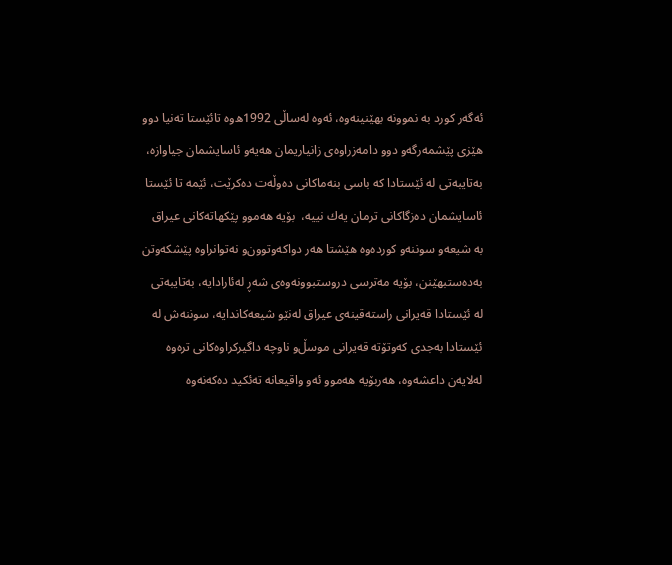ئه‌گه‌ر كورد به‌ نموونه‌ بهێنینه‌وه‌، ئه‌وه‌ له‌ساڵی 1992ه‌وه‌ تائێستا ته‌نیا دوو هێزی پێشمه‌رگه‌و دوو دامه‌زراوه‌ی زانیاریمان هه‌یه‌و ئاسایشمان جیاوازه‌، به‌تایبه‌تی له‌ ئێستادا كه‌ باسی بنه‌ماكانی ده‌وڵه‌ت ده‌كرێت، ئێمه‌ تا ئێستا ئاسایشمان ده‌زگاكانی ترمان یه‌ك نییه‌،  بۆیه‌ هه‌موو پێكهاته‌كانی عیراق به‌ شیعه‌و سوننه‌و كورده‌وه‌ هێشتا هه‌ر دواكه‌وتوون‌و نه‌توانراوه‌ پێشكه‌وتن به‌ده‌ستبهێنن، بۆیه‌ مه‌ترسی دروستبوونه‌وه‌ی شه‌ڕ له‌ئارادایه‌، به‌تایبه‌تی له‌ ئێستادا قه‌یرانی راسته‌قینه‌ی عیراق له‌نێو شیعه‌كاندایه‌، سوننه‌ش له‌ ئێستادا به‌جدی كه‌وتۆته‌ قه‌یرانی موسڵ‌و ناوچه‌ داگیركراوه‌كانی تره‌وه‌ له‌لایه‌ن داعشه‌وه‌، هه‌ربۆیه‌ هه‌موو ئه‌و واقیعانه‌ ته‌ئكید ده‌كه‌نه‌وه‌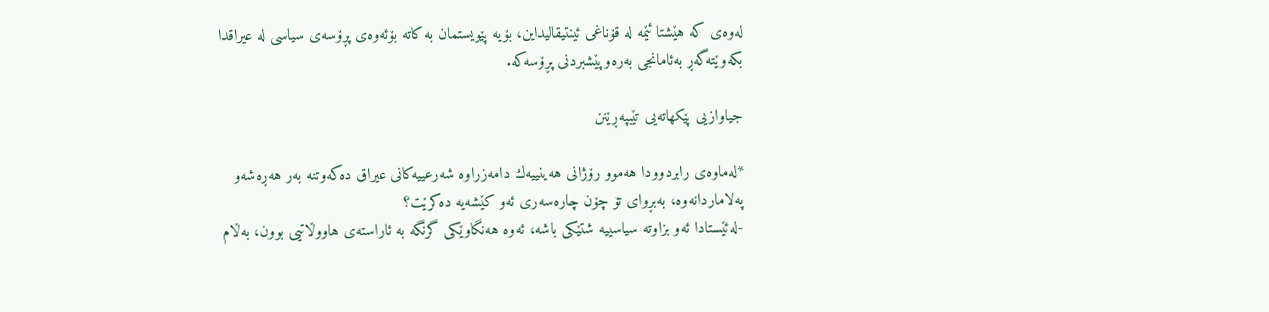له‌وه‌ی كه‌ هێشتا ئێمه‌ له‌ قۆناغی ئینتیقالیداین، بۆیه‌ پێویستمان به‌ كاته‌ بۆئه‌وه‌ی پڕۆسه‌ی سیاسی له‌ عیراقدا بكه‌وێته‌گه‌ڕ به‌ئامانجی به‌ره‌وپێشبردنی پڕۆسه‌كه‌.

جیاوازیی پێكهاته‌یی تێبپه‌ڕێنن

*له‌ماوه‌ی رابردوودا هه‌موو رۆژانی هه‌ینییه‌ك دامه‌زراوه‌ شه‌رعییه‌كانی عیراق ده‌كه‌وتنه‌ به‌ر هه‌ڕه‌شه‌و په‌لاماردانه‌وه‌، به‌بڕوای تۆ چۆن چاره‌سه‌ری ئه‌و كێشه‌یه‌ ده‌كرێت؟
-له‌ئێستادا ئه‌و بزاوته‌ سیاسییه‌ شتێكی باشه‌، ئه‌وه‌ هه‌نگاوێكی گرنگه‌ به‌ ئاراسته‌ی هاووڵاتیی بوون، به‌ڵام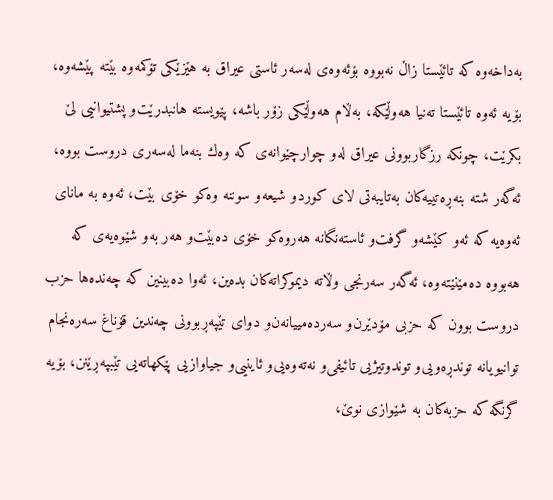به‌داخه‌وه‌ كه‌ تائێستا زاڵ نه‌بووه‌ بۆئه‌وه‌ی له‌سه‌ر ئاستی عیراق به‌ هێزێكی تۆكمه‌وه‌ بێته‌ پێشه‌وه‌، بۆیه‌ ئه‌وه‌ تائێستا ته‌نیا هه‌وڵێكه‌، به‌ڵام هه‌وڵێكی زۆر باشه‌، پێویسته‌ هانبدرێت‌و پشتیوانیی لێ بكرێت، چونكه‌ رزگاربوونی عیراق له‌و چوارچێوانه‌ی كه‌ وه‌ك بنه‌ما له‌سه‌ری دروست بووه‌، ئه‌گه‌ر شته‌ بنه‌ڕه‌تییه‌كان به‌تایبه‌تی لای كوردو شیعه‌و سوننه‌ وه‌كو خۆی بێت، ئه‌وه‌ به‌ مانای ئه‌وه‌یه‌ كه‌ ئه‌و كێشه‌و گرفت‌و ئاسته‌نگانه‌ هه‌روه‌كو خۆی ده‌بێت‌و هه‌ر به‌و شێوه‌یه‌ی كه‌ هه‌بووه‌ ده‌مێنێته‌وه‌، ئه‌گه‌ر سه‌رنجی وڵاته‌ دیموكراته‌كان بده‌ین، ئه‌وا ده‌بینین كه‌ چه‌نده‌ها حزب دروست بوون كه‌ حزبی مۆدێرن‌و سه‌رده‌مییانه‌ن‌و دوای تێپه‌ڕبوونی چه‌ندین قۆناغ سه‌ره‌نجام توانیویانه‌ توندڕه‌ویی‌و توندوتیژیی تائیفی‌و نه‌ته‌وه‌یی‌و ئاینیی‌و جیاوازیی پێكهاته‌یی تێبپه‌ڕێنن، بۆیه‌ گرنگه‌ كه‌ حزبه‌كان به‌ شێوازی نوێ،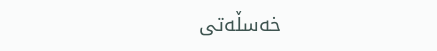خه‌سڵه‌تی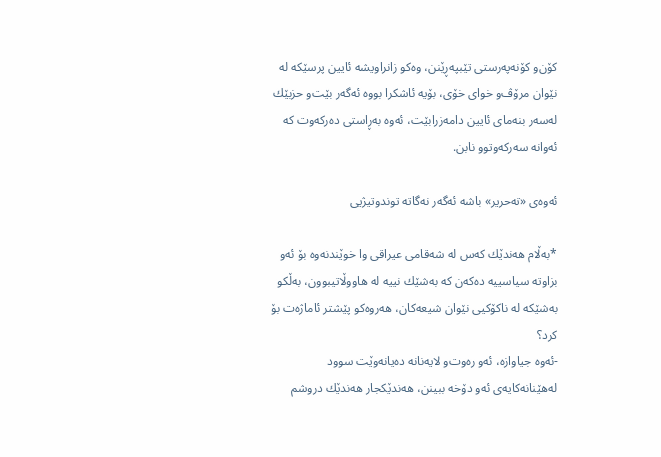كۆن‌و كۆنه‌په‌رستی تێبپه‌ڕێنن، وه‌كو زانراویشه‌ ئایین پرسێكه‌ له‌ نێوان مرۆڤ‌و خوای خۆی، بۆیه‌ ئاشكرا بووه‌ ئه‌گه‌ر بێت‌و حزبێك له‌سه‌ر بنه‌مای ئایین دامه‌زرابێت، ئه‌وه‌ به‌ڕاستی ده‌ركه‌وت كه‌ ئه‌وانه‌ سه‌ركه‌وتوو نابن.

ئه‌وه‌ی «ته‌حریر» باشه‌ ئه‌گه‌ر نه‌گاته‌ توندوتیژیی

*به‌ڵام هه‌ندێك كه‌س له‌ شه‌قامی عیراقی وا خوێندنه‌وه‌ بۆ ئه‌و بزاوته‌ سیاسییه‌ ده‌كه‌ن كه‌ به‌شێك نییه‌ له‌ هاووڵاتیبوون، به‌ڵكو به‌شێكه‌ له‌ ناكۆكیی نێوان شیعه‌كان، هه‌روه‌كو پێشتر ئاماژه‌ت بۆ كرد؟
-ئه‌وه‌ جیاوازه‌، ئه‌و ره‌وت‌و لایه‌نانه‌ ده‌یانه‌وێت سوود له‌هێنانه‌كایه‌ی ئه‌و دۆخه‌ ببینن، هه‌ندێكجار هه‌ندێك دروشم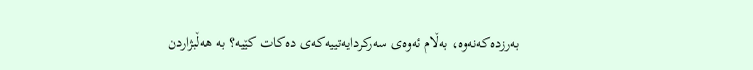به‌رزده‌كه‌نه‌وه‌، به‌ڵام ئه‌وه‌ی سه‌ركردایه‌تییه‌كه‌ی ده‌كات كێیه‌؟ به‌ هه‌ڵبژاردن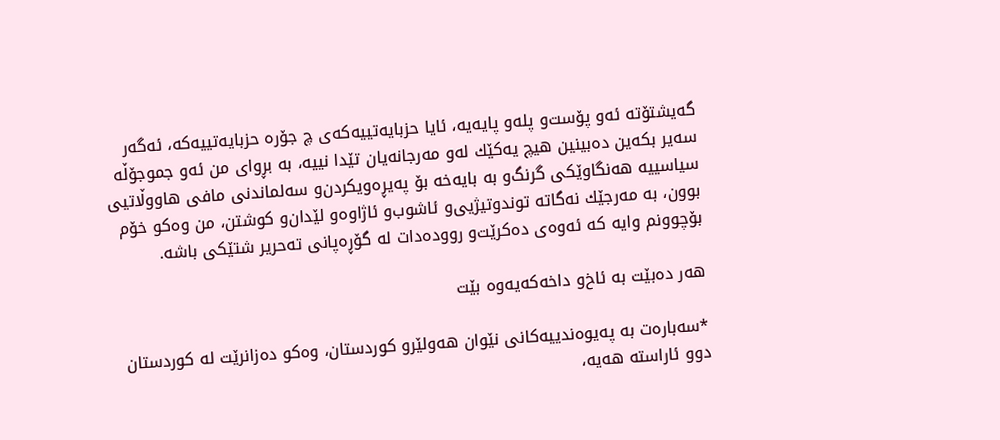گه‌یشتۆته‌ ئه‌و پۆست‌و پله‌و پایه‌یه‌، ئایا حزبایه‌تییه‌كه‌ی چ جۆره‌ حزبایه‌تییه‌كه‌، ئه‌گه‌ر سه‌یر بكه‌ین ده‌بینین هیچ یه‌كێك له‌و مه‌رجانه‌یان تێدا نییه‌، به‌ بڕوای من ئه‌و جموجۆڵه‌ سیاسییه‌ هه‌نگاوێكی گرنگ‌و به‌ بایه‌خه‌ بۆ په‌یڕه‌ویكردن‌و سه‌لماندنی مافی هاووڵاتیی بوون، به‌ مه‌رجێك نه‌گاته‌ توندوتیژیی‌و ئاشوب‌و ئاژاوه‌و لێدان‌و كوشتن، من وه‌كو خۆم بۆچوونم وایه‌ كه‌ ئه‌وه‌ی ده‌كرێت‌و رووده‌دات له‌ گۆڕه‌پانی ته‌حریر شتێكی باشه‌.

هه‌ر ده‌بێت به‌ ئاخ‌و داخه‌كه‌یه‌وه‌ بێت

*سه‌باره‌ت به‌ په‌یوه‌ندییه‌كانی نێوان هه‌ولێرو كوردستان، وه‌كو ده‌زانرێت له‌ كوردستان دوو ئاراسته‌ هه‌یه‌،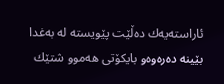ئاراسته‌یه‌ك ده‌ڵێت پێویسته‌ له‌ به‌غدا بێینه‌ ده‌ره‌وه‌و بایكۆتی هه‌موو شتێك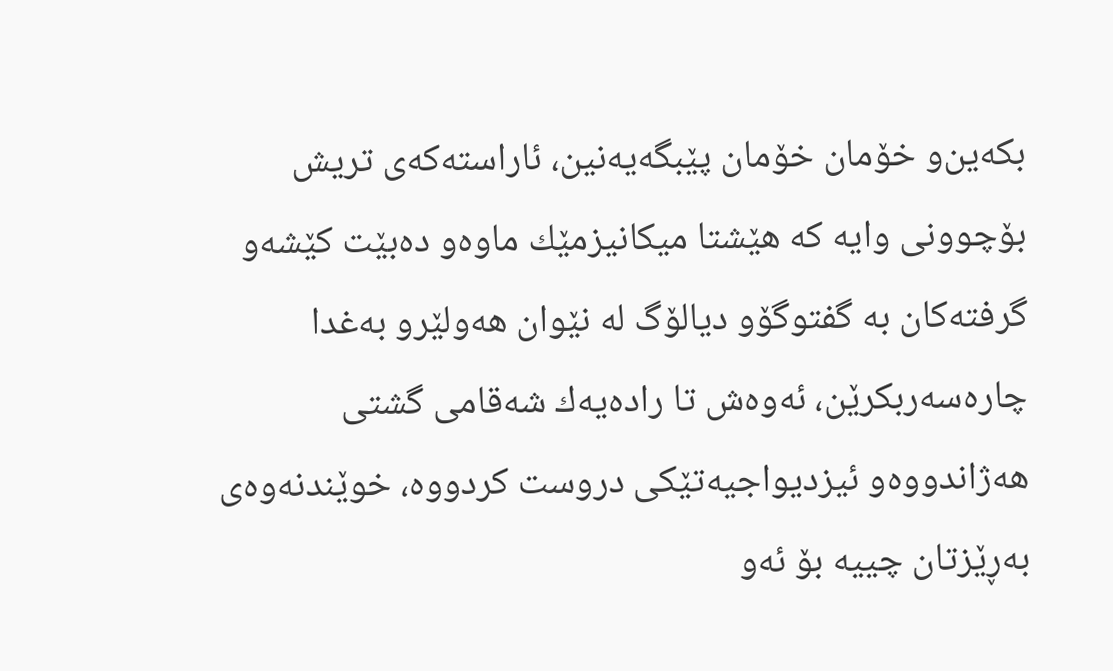بكه‌ین‌و خۆمان خۆمان پێبگه‌یه‌نین، ئاراسته‌كه‌ی تریش بۆچوونی وایه‌ كه‌ هێشتا میكانیزمێك ماوه‌و ده‌بێت كێشه‌و گرفته‌كان به‌ گفتوگۆو دیالۆگ له‌ نێوان هه‌ولێرو به‌غدا چاره‌سه‌ربكرێن، ئه‌وه‌ش تا راده‌یه‌ك شه‌قامی گشتی هه‌ژاندووه‌و ئیزدیواجیه‌تێكی دروست كردووه‌، خوێندنه‌وه‌ی به‌ڕێزتان چییه‌ بۆ ئه‌و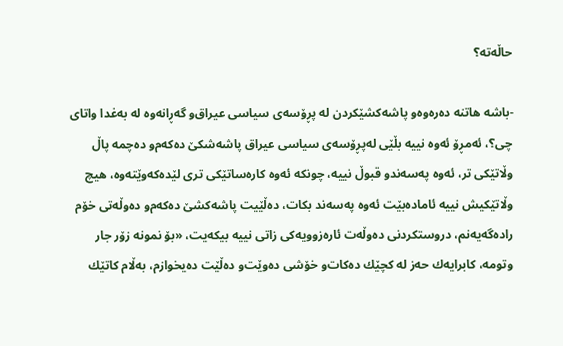حاڵه‌ته‌؟

-باشه‌ هاتنه‌ ده‌ره‌وه‌و پاشه‌كشێكردن له‌ پڕۆسه‌ی سیاسی عیراق‌و گه‌ڕانه‌وه‌ له‌ به‌غدا واتای چی؟، ئه‌مڕۆ ئه‌وه‌ نییه‌ بڵێی له‌پڕۆسه‌ی سیاسی عیراق پاشه‌شكێ ده‌كه‌م‌و ده‌چمه‌ پاڵ وڵاتێكی تر، ئه‌وه‌ په‌سه‌ند‌و قبوڵ نییه‌، چونكه‌ ئه‌وه‌ كاره‌ساتێكی تری لێده‌كه‌وێته‌وه‌، هیچ وڵاتێكیش نییه‌ ئاماده‌بێت ئه‌وه‌ په‌سه‌ند بكات، ده‌ڵێیت پاشه‌كشێ ده‌كه‌م‌و ده‌وڵه‌تی خۆم راده‌گه‌یه‌نم، دروستكردنی ده‌وڵه‌ت ئاره‌زوویه‌كی زاتی نییه‌ بیكه‌یت، «بۆ نمونه‌ زۆر جار وتومه‌، كابرایه‌ك حه‌ز له‌ كچێك ده‌كات‌و خۆشی ده‌وێت‌و ده‌ڵێت ده‌یخوازم، به‌ڵام كاتێك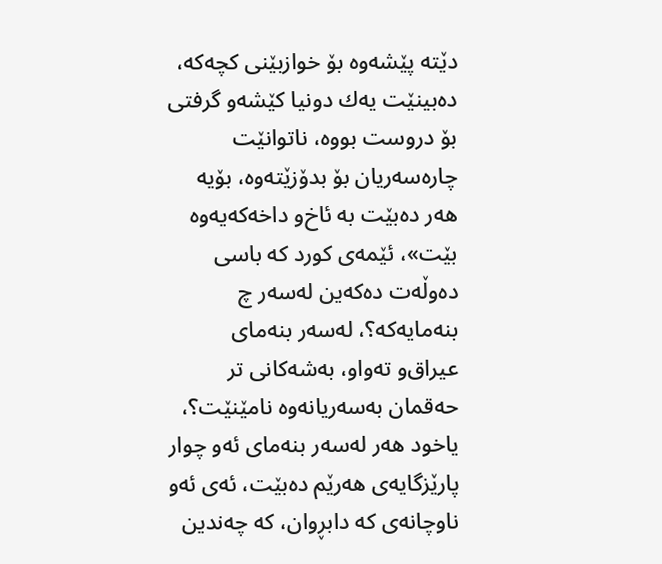دێته‌ پێشه‌وه‌ بۆ خوازبێنی كچه‌كه‌، ده‌بینێت یه‌ك دونیا كێشه‌و گرفتی بۆ دروست بووه‌، ناتوانێت چاره‌سه‌ریان بۆ بدۆزێته‌وه‌، بۆیه‌ هه‌ر ده‌بێت به‌ ئاخ‌و داخه‌كه‌یه‌وه‌ بێت»، ئێمه‌ی كورد كه‌ باسی ده‌وڵه‌ت ده‌كه‌ین له‌سه‌ر چ بنه‌مایه‌كه‌؟، له‌سه‌ر بنه‌مای عیراق‌و ته‌واو، به‌شه‌كانی تر حه‌قمان به‌سه‌ریانه‌وه‌ نامێنێت؟، یاخود هه‌ر له‌سه‌ر بنه‌مای ئه‌و چوار پارێزگایه‌ی هه‌رێم ده‌بێت، ئه‌ی ئه‌و ناوچانه‌ی كه‌ دابڕوان، كه‌ چه‌ندین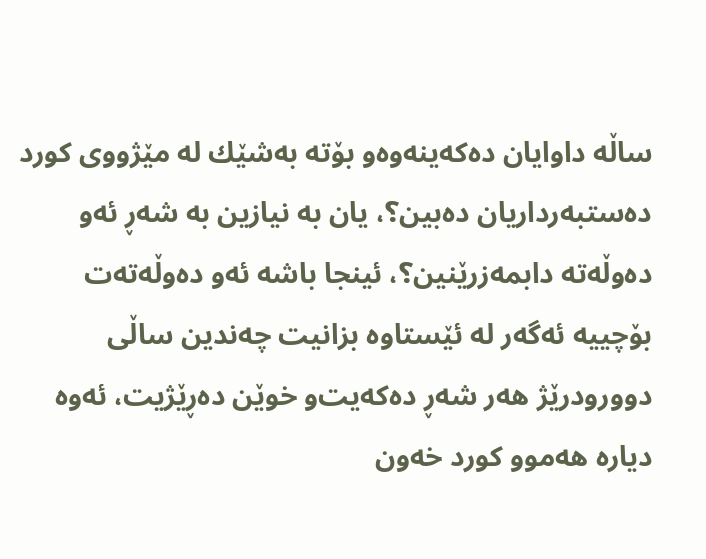ساڵه‌ داوایان ده‌كه‌ینه‌وه‌و بۆته‌ به‌شێك له‌ مێژووی كورد ده‌ستبه‌رداریان ده‌بین؟، یان به‌ نیازین به‌ شه‌ڕ ئه‌و ده‌وڵه‌ته‌ دابمه‌زرێنین؟، ئینجا باشه‌ ئه‌و ده‌وڵه‌ته‌ت بۆچییه‌ ئه‌گه‌ر له‌ ئێستاوه‌ بزانیت چه‌ندین ساڵی دوورودرێژ هه‌ر شه‌ڕ ده‌كه‌یت‌و خوێن ده‌ڕێژیت، ئه‌وه‌ دیاره‌ هه‌موو كورد خه‌ون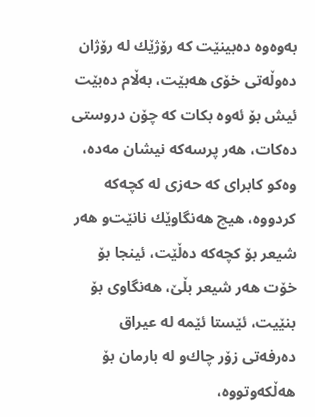به‌وه‌وه‌ ده‌بینێت كه‌ رۆژێك له‌ رۆژان ده‌وڵه‌تی خۆی هه‌بێت، به‌ڵام ده‌بێت ئیش بۆ ئه‌وه‌ بكات كه‌ چۆن دروستی ده‌كات، هه‌ر پرسه‌كه‌ نیشان مه‌ده‌، وه‌كو كابرای كه‌ حه‌زی له‌ كچه‌كه‌ كردووه‌، هیچ هه‌نگاوێك نانێت‌و هه‌ر شیعر بۆ كچه‌كه‌ ده‌ڵێت، ئینجا بۆ خۆت هه‌ر شیعر بڵێ، هه‌نگاوی بۆ بنێیت، ئێستا ئێمه‌ له‌ عیراق ده‌رفه‌تی زۆر چاك‌و له‌ بارمان بۆ هه‌ڵكه‌وتووه‌،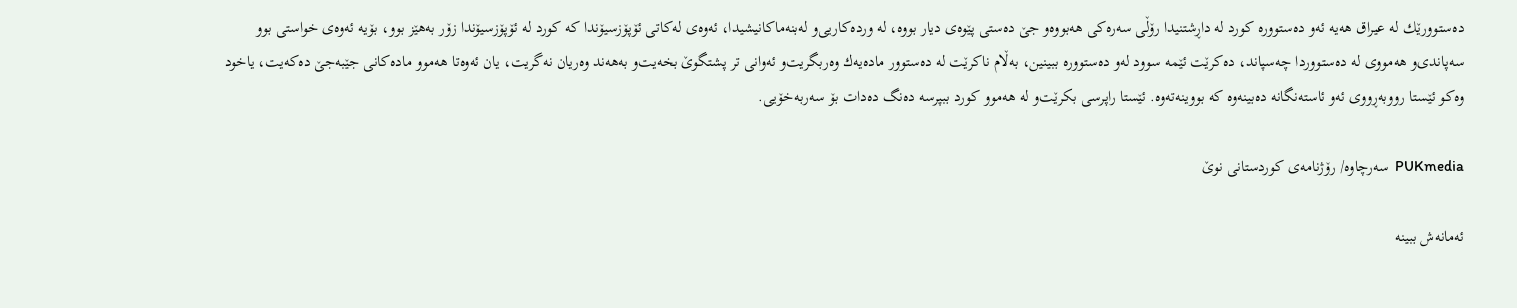ده‌ستوورێك له‌ عیراق هه‌یه‌ ئه‌و ده‌ستووره‌ كورد له‌ داڕشتنیدا رۆڵی سه‌ره‌كی هه‌بووه‌و جێ ده‌ستی پێوه‌ی دیار بووه‌، له‌ ورده‌كاریی‌و له‌بنه‌ماكانیشیدا، ئه‌وه‌ی له‌كاتی ئۆپۆزسیۆندا كه‌ كورد له‌ ئۆپۆزسیۆندا زۆر به‌هێز بوو، بۆیه‌ ئه‌وه‌ی خواستی بوو سه‌پاندی‌و هه‌مووی له‌ ده‌ستووردا چه‌سپاند، ده‌كرێت ئێمه‌ سوود له‌و ده‌ستووره‌ ببینین، به‌ڵام ناكرێت له‌ ده‌ستوور ماده‌یه‌ك وه‌ربگریت‌و ئه‌وانی تر پشتگوێ بخه‌یت‌و به‌هه‌ند وه‌ریان نه‌گریت، یان ئه‌وه‌تا هه‌موو ماده‌كانی جێبه‌جێ ده‌كه‌یت، یاخود وه‌كو ئێستا رووبه‌ڕووی ئه‌و ئاسته‌نگانه‌ ده‌بینه‌وه‌ كه‌ بووینه‌ته‌وه‌. ئێستا راپرسی بكرێت‌و له‌ هه‌موو كورد ببپرسه‌ ده‌نگ ده‌دات بۆ سه‌ربه‌خۆیی.

PUKmedia  سه‌رچاوه‌/ رۆژنامه‌ی كوردستانی نوێ

ئەمانەش ببینە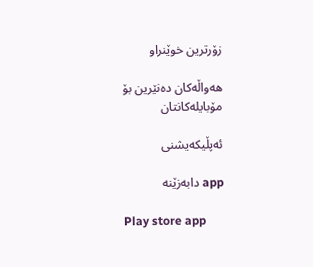زۆرترین خوێنراو

هەواڵەکان دەنێرین بۆ مۆبایلەکانتان

ئەپڵیکەیشنی

app دابەزێنە

Play store app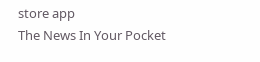store app
The News In Your Pocket